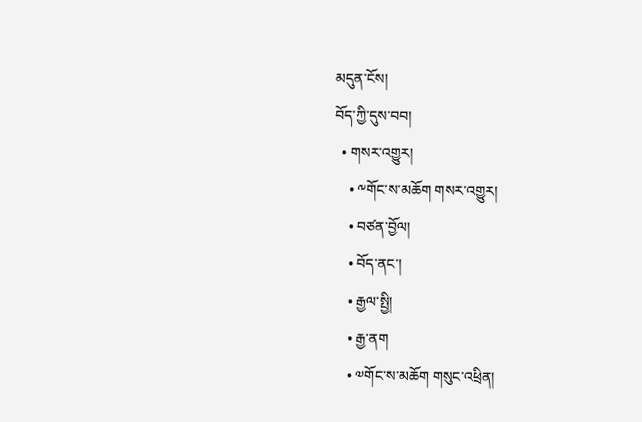མདུན་ངོས།
བོད་ཀྱི་དུས་བབ།
  • གསར་འགྱུར།
    • ༸གོང་ས་མཆོག གསར་འགྱུར།
    • བཙན་བྱོལ།
    • བོད་ནང་།
    • རྒྱལ་སྤྱི།
    • རྒྱ་ནག
    • ༧གོང་ས་མཆོག གསུང་འཕྲིན།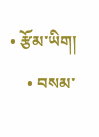• རྩོམ་ཡིག།
    • བསམ་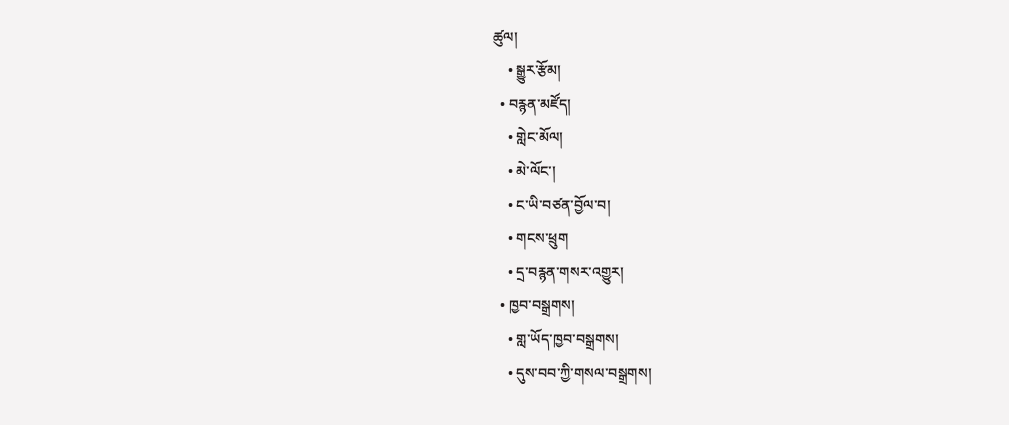ཚུལ།
    • སྒྱུར་རྩོམ།
  • བརྙན་མཛོད།
    • གླེང་མོལ།
    • མེ་ལོང་།
    • ང་ཡི་བཙན་བྱོལ་བ།
    • གངས་ཕྲུག
    • དྲ་བརྙན་གསར་འགྱུར།
  • ཁྱབ་བསྒྲགས།
    • གླ་ཡོད་ཁྱབ་བསྒྲགས།
    • དུས་བབ་ཀྱི་གསལ་བསྒྲགས།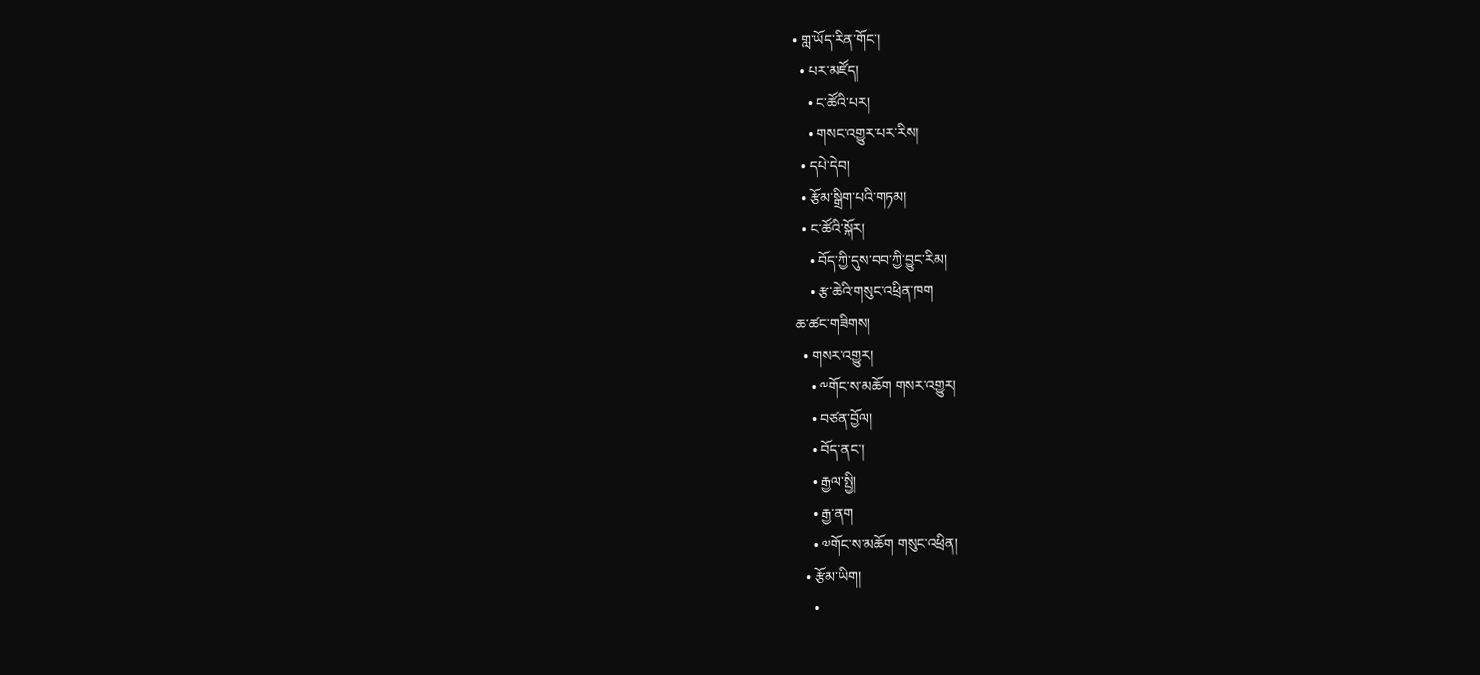• གླ་ཡོད་རིན་གོང་།
  • པར་མཛོད།
    • ང་ཚོའི་པར།
    • གསང་འགྱུར་པར་རིས།
  • དཔེ་དེབ།
  • རྩོམ་སྒྲིག་པའི་གཏམ།
  • ང་ཚོའི་སྐོར།
    • བོད་ཀྱི་དུས་བབ་ཀྱི་བྱུང་རིམ།
    • རྩ་ཆེའི་གསུང་འཕྲིན་ཁག
ཆ་ཚང་གཟིགས།
  • གསར་འགྱུར།
    • ༸གོང་ས་མཆོག གསར་འགྱུར།
    • བཙན་བྱོལ།
    • བོད་ནང་།
    • རྒྱལ་སྤྱི།
    • རྒྱ་ནག
    • ༧གོང་ས་མཆོག གསུང་འཕྲིན།
  • རྩོམ་ཡིག།
    •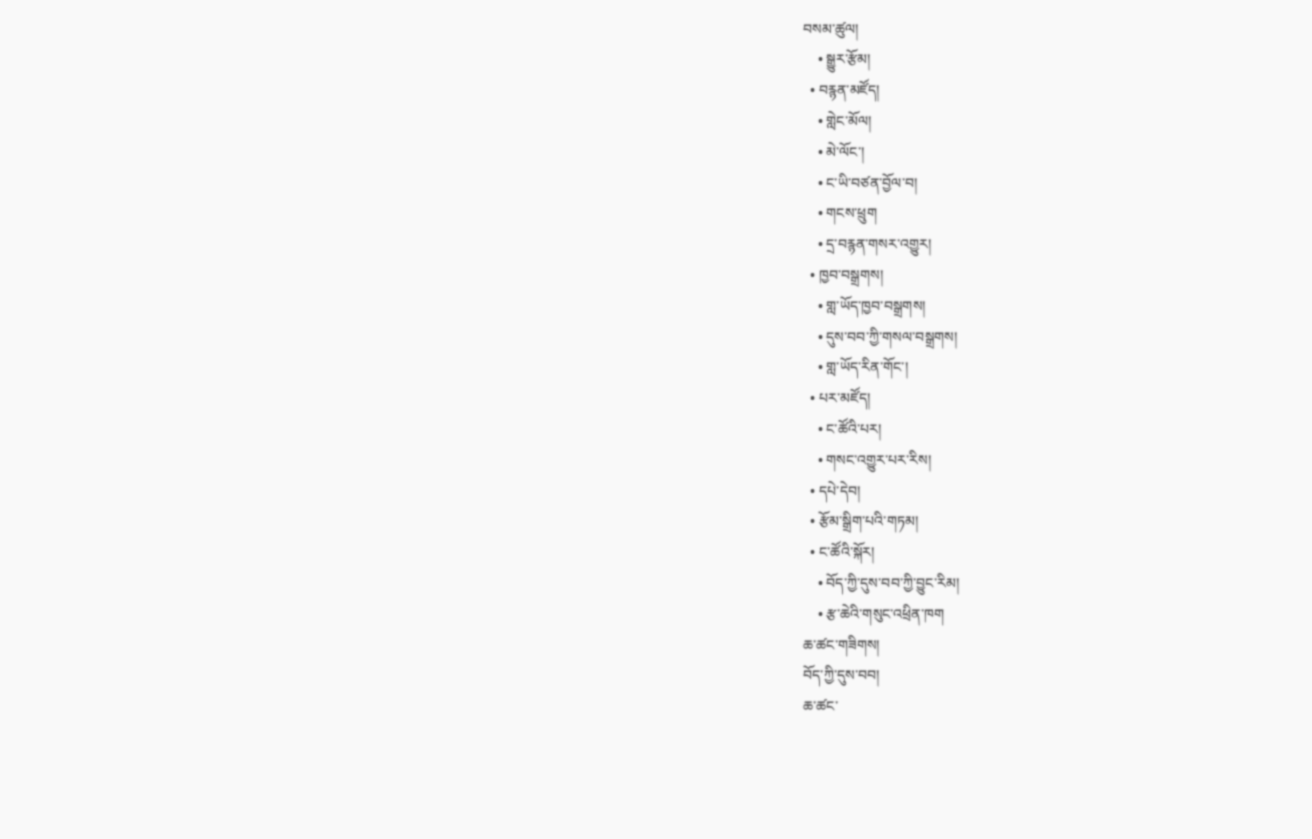བསམ་ཚུལ།
    • སྒྱུར་རྩོམ།
  • བརྙན་མཛོད།
    • གླེང་མོལ།
    • མེ་ལོང་།
    • ང་ཡི་བཙན་བྱོལ་བ།
    • གངས་ཕྲུག
    • དྲ་བརྙན་གསར་འགྱུར།
  • ཁྱབ་བསྒྲགས།
    • གླ་ཡོད་ཁྱབ་བསྒྲགས།
    • དུས་བབ་ཀྱི་གསལ་བསྒྲགས།
    • གླ་ཡོད་རིན་གོང་།
  • པར་མཛོད།
    • ང་ཚོའི་པར།
    • གསང་འགྱུར་པར་རིས།
  • དཔེ་དེབ།
  • རྩོམ་སྒྲིག་པའི་གཏམ།
  • ང་ཚོའི་སྐོར།
    • བོད་ཀྱི་དུས་བབ་ཀྱི་བྱུང་རིམ།
    • རྩ་ཆེའི་གསུང་འཕྲིན་ཁག
ཆ་ཚང་གཟིགས།
བོད་ཀྱི་དུས་བབ།
ཆ་ཚང་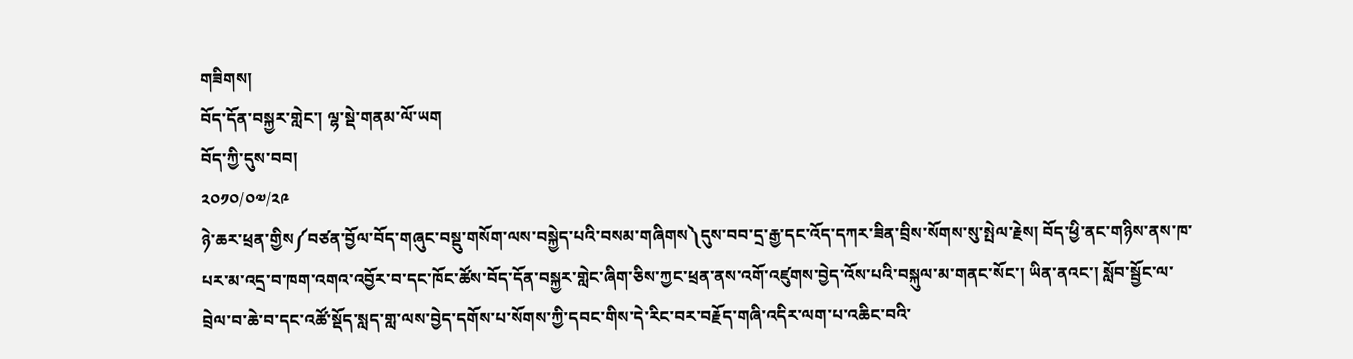གཟིགས།
བོད་དོན་བསྐྱར་གླེང་། ལྷ་སྡེ་གནམ་ལོ་ཡག
བོད་ཀྱི་དུས་བབ།
༢༠༡༠/༠༧/༢༩
ཉེ་ཆར་ཕྲན་གྱིས༼བཙན་བྱོལ་བོད་གཞུང་བསྡུ་གསོག་ལས་བསྐྱེད་པའི་བསམ་གཞིགས༽དུས་བབ་དྲ་རྒྱ་དང་འོད་དཀར་ཟིན་བྲིས་སོགས་སུ་སྤེལ་རྗེས། བོད་ཕྱི་ནང་གཉིས་ནས་ཁ་པར་མ་འདྲ་བ་ཁག་འགའ་འབྱོར་བ་དང་ཁོང་ཚོས་བོད་དོན་བསྐྱར་གླེང་ཞིག་ཅིས་ཀྱང་ཕྲན་ནས་འགོ་འཛུགས་བྱེད་འོས་པའི་བསྐུལ་མ་གནང་སོང་། ཡིན་ནའང་། སློབ་སྦྱོང་ལ་བྲེལ་བ་ཆེ་བ་དང་འཚོ་སྡོད་སླད་གླ་ལས་བྱེད་དགོས་པ་སོགས་ཀྱི་དབང་གིས་དེ་རིང་བར་བརྗོད་གཞི་འདིར་ལག་པ་འཆིང་བའི་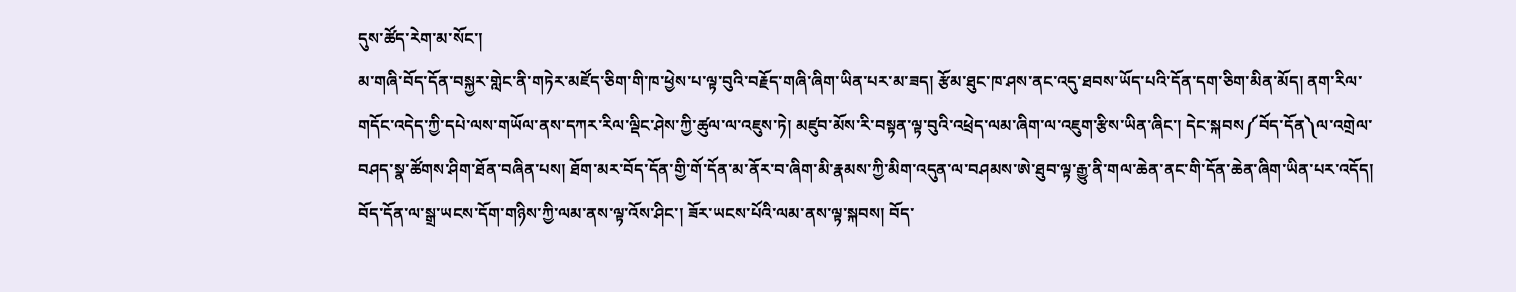དུས་ཚོད་རེག་མ་སོང་།
མ་གཞི་བོད་དོན་བསྐྱར་གླེང་ནི་གཏེར་མཛོད་ཅིག་གི་ཁ་ཕྱེས་པ་ལྟ་བུའི་བརྗོད་གཞི་ཞིག་ཡིན་པར་མ་ཟད། རྩོམ་ཐུང་ཁ་ཤས་ནང་འདུ་ཐབས་ཡོད་པའི་དོན་དག་ཅིག་མིན་མོད། ནག་རིལ་གདོང་འདེད་ཀྱི་དཔེ་ལས་གཡོལ་ནས་དཀར་རིལ་ལྡིང་ཤེས་ཀྱི་ཚུལ་ལ་འཇུས་ཏེ། མཛུབ་མོས་རི་བསྟན་ལྟ་བུའི་འཕྲེད་ལམ་ཞིག་ལ་འཇུག་རྩིས་ཡིན་ཞིང་། དེང་སྐབས༼བོད་དོན༽ལ་འགྲེལ་བཤད་སྣ་ཚོགས་ཤིག་ཐོན་བཞིན་པས། ཐོག་མར་བོད་དོན་གྱི་གོ་དོན་མ་ནོར་བ་ཞིག་མི་རྣམས་ཀྱི་མིག་འདུན་ལ་བཤམས་ཨེ་ཐུབ་ལྟ་རྒྱུ་ནི་གལ་ཆེན་ནང་གི་དོན་ཆེན་ཞིག་ཡིན་པར་འདོད།
བོད་དོན་ལ་སྒྲ་ཡངས་དོག་གཉིས་ཀྱི་ལམ་ནས་ལྟ་འོས་ཤིང་། ཟོར་ཡངས་པོའི་ལམ་ནས་ལྟ་སྐབས། བོད་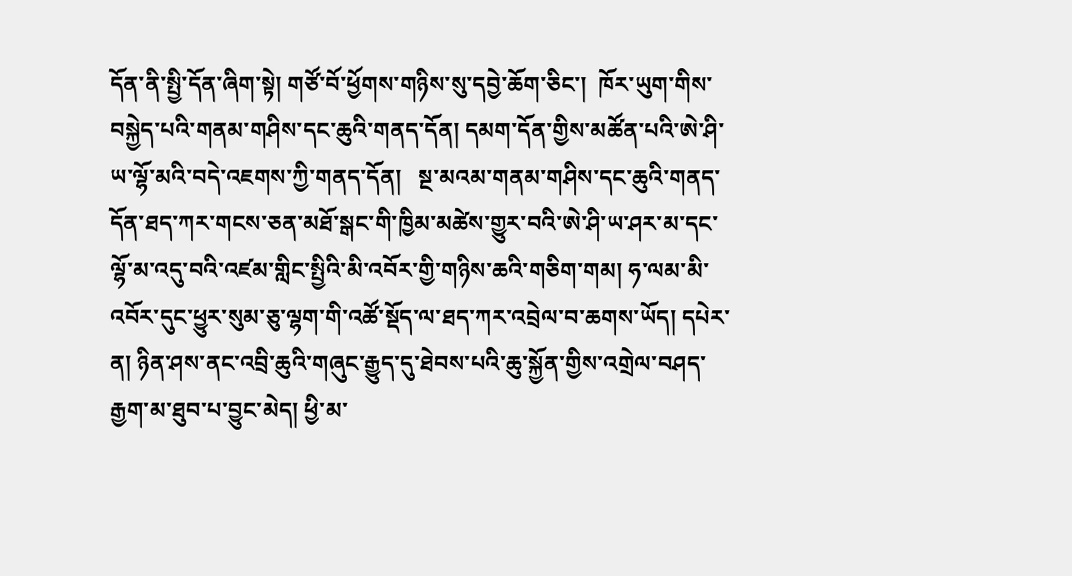དོན་ནི་སྤྱི་དོན་ཞིག་སྟེ། གཙོ་བོ་ཕྱོགས་གཉིས་སུ་དབྱེ་ཆོག་ཅིང་།  ཁོར་ཡུག་གིས་བསྐྱེད་པའི་གནམ་གཤིས་དང་ཆུའི་གནད་དོན། དམག་དོན་གྱིས་མཚོན་པའི་ཨེ་ཤི་ཡ་ལྷོ་མའི་བདེ་འཇགས་ཀྱི་གནད་དོན།   སྔ་མའམ་གནམ་གཤིས་དང་ཆུའི་གནད་དོན་ཐད་ཀར་གངས་ཅན་མཐོ་སྒང་གི་ཁྱིམ་མཚེས་གྱུར་བའི་ཨེ་ཤི་ཡ་ཤར་མ་དང་ལྷོ་མ་འདུ་བའི་འཛམ་གླིང་སྤྱིའི་མི་འབོར་གྱི་གཉིས་ཆའི་གཅིག་གམ། ཧ་ལམ་མི་འབོར་དུང་ཕྱུར་སུམ་ཅུ་ལྷག་གི་འཚོ་སྡོད་ལ་ཐད་ཀར་འབྲེལ་བ་ཆགས་ཡོད། དཔེར་ན། ཉིན་ཤས་ནང་འབྲི་ཆུའི་གཞུང་རྒྱུད་དུ་ཐེབས་པའི་ཆུ་སྐྱོན་གྱིས་འགྲེལ་བཤད་རྒྱག་མ་ཐུབ་པ་བྱུང་མེད། ཕྱི་མ་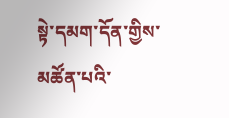སྟེ་དམག་དོན་གྱིས་མཚོན་པའི་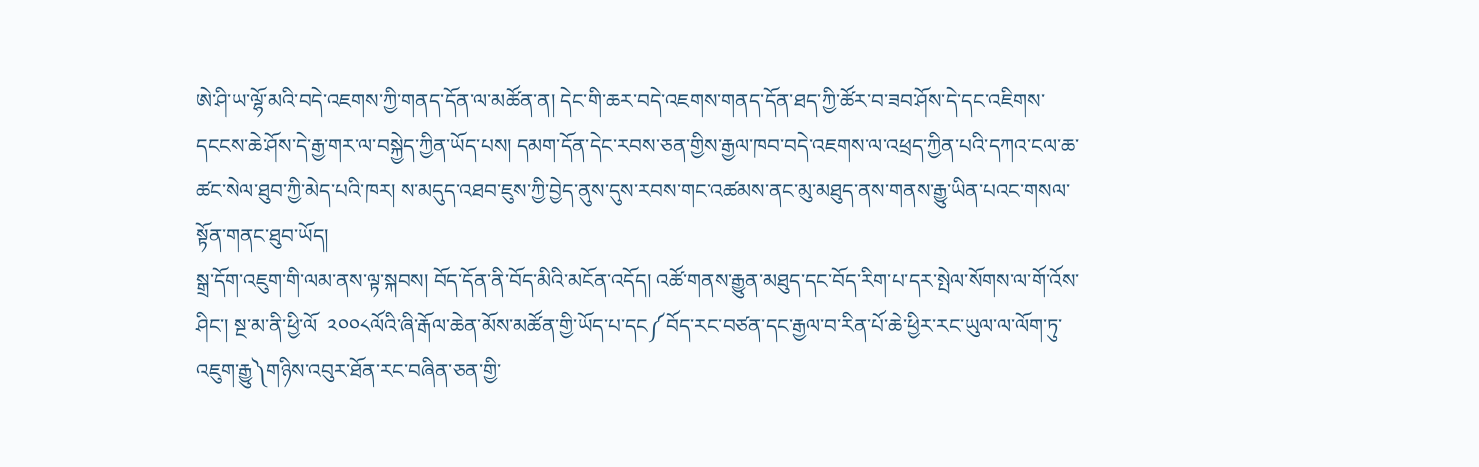ཨེ་ཤི་ཡ་ལྷོ་མའི་བདེ་འཇགས་ཀྱི་གནད་དོན་ལ་མཚོན་ན། དེང་གི་ཆར་བདེ་འཇགས་གནད་དོན་ཐད་ཀྱི་ཚོར་བ་ཟབ་ཤོས་དེ་དང་འཇིགས་དངངས་ཆེ་ཤོས་དེ་རྒྱ་གར་ལ་བསྐྱེད་ཀྱིན་ཡོད་པས། དམག་དོན་དེང་རབས་ཅན་གྱིས་རྒྱལ་ཁབ་བདེ་འཇགས་ལ་འཕྲད་ཀྱིན་པའི་དཀའ་ངལ་ཆ་ཚང་སེལ་ཐུབ་ཀྱི་མེད་པའི་ཁར། ས་མདུད་འཐབ་ཇུས་ཀྱི་བྱེད་ནུས་དུས་རབས་གང་འཚམས་ནང་མུ་མཐུད་ནས་གནས་རྒྱུ་ཡིན་པའང་གསལ་སྟོན་གནང་ཐུབ་ཡོད།
སྒྲ་དོག་འཇུག་གི་ལམ་ནས་ལྟ་སྐབས། བོད་དོན་ནི་བོད་མིའི་མངོན་འདོད། འཚོ་གནས་རྒྱུན་མཐུད་དང་བོད་རིག་པ་དར་སྤེལ་སོགས་ལ་གོ་འོས་ཤིང་། སྔ་མ་ནི་ཕྱི་ལོ  ༢༠༠༨ལོའི་ཞི་རྒོལ་ཆེན་མོས་མཚོན་གྱི་ཡོད་པ་དང༼བོད་རང་བཙན་དང་རྒྱལ་བ་རིན་པོ་ཆེ་ཕྱིར་རང་ཡུལ་ལ་ལོག་ཏུ་འཇུག་རྒྱུ༽གཉིས་འབུར་ཐོན་རང་བཞིན་ཅན་གྱི་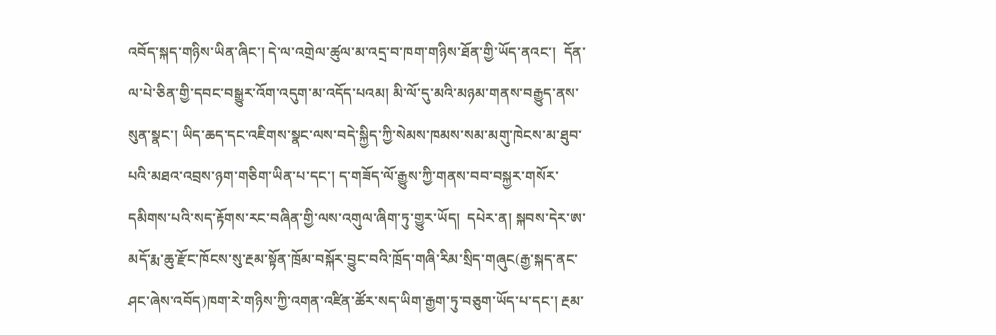འབོད་སྐད་གཉིས་ཡིན་ཞིང་། དེ་ལ་འགྲེལ་ཚུལ་མ་འདྲ་བ་ཁག་གཉིས་ཐོན་གྱི་ཡོད་ནའང་།  དོན་ལ་པེ་ཅིན་གྱི་དབང་བསྒྱུར་འོག་འདུག་མ་འདོད་པའམ། མི་ལོ་དུ་མའི་མཉམ་གནས་བརྒྱུད་ནས་སུན་སྣང་། ཡིད་ཆད་དང་འཇིགས་སྣང་ལས་བདེ་སྐྱིད་ཀྱི་སེམས་ཁམས་སམ་མགུ་ཁེངས་མ་ཐུབ་པའི་མཐའ་འབྲས་ཉག་གཅིག་ཡིན་པ་དང་། ད་གཟོད་ལོ་རྒྱུས་ཀྱི་གནས་བབ་བསྐྱར་གསོར་དམིགས་པའི་སད་རྟོགས་རང་བཞིན་གྱི་ལས་འགུལ་ཞིག་ཏུ་གྱུར་ཡོད།  དཔེར་ན། སྐབས་དེར་ཨ་མདོ་རྨ་ཆུ་རྫོང་ཁོངས་སུ་རྔམ་སྟོན་ཁྲོམ་བསྐོར་བྱུང་བའི་ཁྲོད་གཞི་རིམ་སྲིད་གཞུང(རྒྱ་སྐད་ནང་ཤང་ཞེས་འབོད)ཁག་རེ་གཉིས་ཀྱི་འགན་འཛིན་ཚོར་སད་ཡིག་རྒྱག་ཏུ་བཅུག་ཡོད་པ་དང་། རྔམ་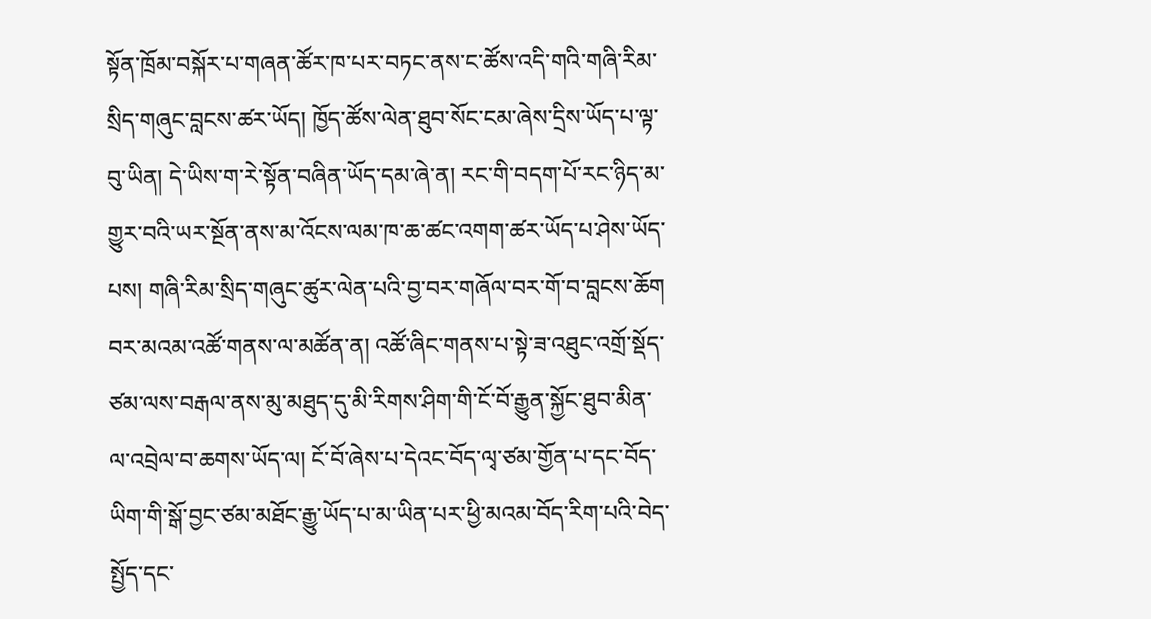སྟོན་ཁྲོམ་བསྐོར་པ་གཞན་ཚོར་ཁ་པར་བཏང་ནས་ང་ཚོས་འདི་གའི་གཞི་རིམ་སྲིད་གཞུང་བླངས་ཚར་ཡོད། ཁྱོད་ཚོས་ལེན་ཐུབ་སོང་ངམ་ཞེས་དྲིས་ཡོད་པ་ལྟ་བུ་ཡིན། དེ་ཡིས་ག་རེ་སྟོན་བཞིན་ཡོད་དམ་ཞེ་ན། རང་གི་བདག་པོ་རང་ཉིད་མ་གྱུར་བའི་ཡར་སྔོན་ནས་མ་འོངས་ལམ་ཁ་ཆ་ཚང་འགག་ཚར་ཡོད་པ་ཤེས་ཡོད་པས། གཞི་རིམ་སྲིད་གཞུང་ཚུར་ལེན་པའི་བྱ་བར་གཞོལ་བར་གོ་བ་བླངས་ཆོག
བར་མའམ་འཚོ་གནས་ལ་མཚོན་ན། འཚོ་ཞིང་གནས་པ་སྟེ་ཟ་འཐུང་འགྲོ་སྡོད་ཙམ་ལས་བརྒལ་ནས་མུ་མཐུད་དུ་མི་རིགས་ཤིག་གི་ངོ་བོ་རྒྱུན་སྐྱོང་ཐུབ་མིན་ལ་འབྲེལ་བ་ཆགས་ཡོད་ལ། ངོ་བོ་ཞེས་པ་དེའང་བོད་ལྭ་ཙམ་གྱོན་པ་དང་བོད་ཡིག་གི་སྒོ་བྱང་ཙམ་མཐོང་རྒྱུ་ཡོད་པ་མ་ཡིན་པར་ཕྱི་མའམ་བོད་རིག་པའི་བེད་སྤྱོད་དང་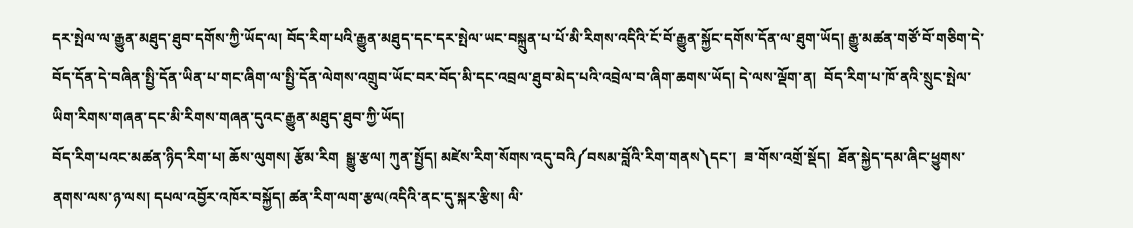དར་སྤེལ་ལ་རྒྱུན་མཐུད་ཐུབ་དགོས་ཀྱི་ཡོད་ལ། བོད་རིག་པའི་རྒྱུན་མཐུད་དང་དར་སྤེལ་ཡང་བསྐྲུན་པ་པོ་མི་རིགས་འདིའི་ངོ་བོ་རྒྱུན་སྐྱོང་དགོས་དོན་ལ་ཐུག་ཡོད། རྒྱུ་མཚན་གཙོ་བོ་གཅིག་དེ་བོད་དོན་དེ་བཞིན་སྤྱི་དོན་ཡིན་པ་གང་ཞིག་ལ་སྤྱི་དོན་ལེགས་འགྲུབ་ཡོང་བར་བོད་མི་དང་འབྲལ་ཐུབ་མེད་པའི་འབྲེལ་བ་ཞིག་ཆགས་ཡོད། དེ་ལས་ལྡོག་ན།  བོད་རིག་པ་ཁོ་ནའི་སྲུང་སྤེལ་ཡིག་རིགས་གཞན་དང་མི་རིགས་གཞན་དུའང་རྒྱུན་མཐུད་ཐུབ་ཀྱི་ཡོད།
བོད་རིག་པའང་མཚན་ཉིད་རིག་པ། ཆོས་ལུགས། རྩོམ་རིག  སྒྱུ་རྩལ། ཀུན་སྤྱོད། མཛེས་རིག་སོགས་འདུ་བའི༼བསམ་བློའི་རིག་གནས༽དང་།  ཟ་གོས་འགྲོ་སྡོད།  ཐོན་སྐྱེད་དམ་ཞིང་ཕྱུགས་ནགས་ལས་ཉ་ལས། དཔལ་འབྱོར་འཁོར་བསྐྱོད། ཚན་རིག་ལག་རྩལ(འདིའི་ནང་དུ་སྐར་རྩིས། ལི་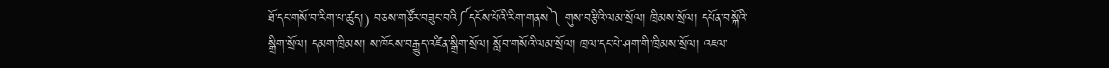ཐོ་དང་གསོ་བ་རིག་པ་ཚུད།) བཅས་གཙོར་བཟུང་བའི༼དངོས་པོའི་རིག་གནས༽ གུས་བརྩིའི་ལམ་སྲོལ། ཁྲིམས་སྲོལ། དཔོན་བསྐོའི་སྒྲིག་སྲོལ། དམག་ཁྲིམས། ས་ཁོངས་བརྒྱུད་འཛིན་སྒྲིག་སྲོལ། སློབ་གསོའི་ལམ་སྲོལ། ཁྲལ་དང་པེ་ཤག་གི་ཁྲིམས་སྲོལ། འཇལ་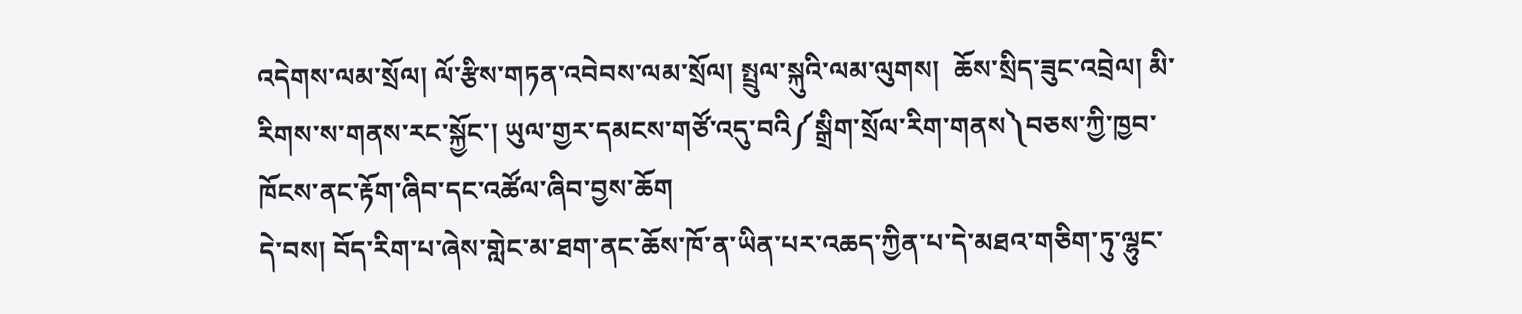འདེགས་ལམ་སྲོལ། ལོ་རྩིས་གཏན་འབེབས་ལམ་སྲོལ། སྤྲུལ་སྐུའི་ལམ་ལུགས།  ཆོས་སྲིད་ཟུང་འབྲེལ། མི་རིགས་ས་གནས་རང་སྐྱོང་། ཡུལ་གྱར་དམངས་གཙོ་འདུ་བའི༼སྒྲིག་སྲོལ་རིག་གནས༽བཅས་ཀྱི་ཁྱབ་ཁོངས་ནང་རྟོག་ཞིབ་དང་འཚོལ་ཞིབ་བྱས་ཆོག
དེ་བས། བོད་རིག་པ་ཞེས་གླེང་མ་ཐག་ནང་ཆོས་ཁོ་ན་ཡིན་པར་འཆད་ཀྱིན་པ་དེ་མཐའ་གཅིག་ཏུ་ལྷུང་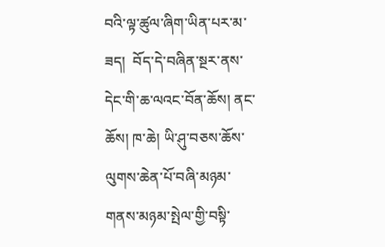བའི་ལྟ་ཚུལ་ཞིག་ཡིན་པར་མ་ཟད།  བོད་དེ་བཞིན་སྔར་ནས་དེང་གི་ཆ་ལའང་བོན་ཆོས། ནང་ཆོས། ཁ་ཆེ། ཡི་ཤུ་བཅས་ཆོས་ལུགས་ཆེན་པོ་བཞི་མཉམ་གནས་མཉམ་སྤེལ་གྱི་བསྟི་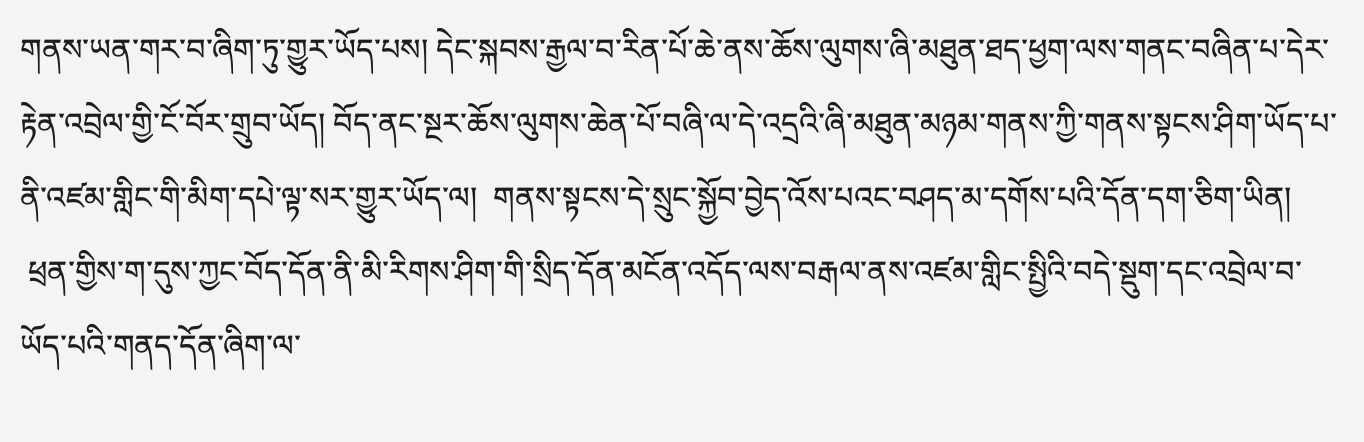གནས་ཡན་གར་བ་ཞིག་ཏུ་གྱུར་ཡོད་པས། དེང་སྐབས་རྒྱལ་བ་རིན་པོ་ཆེ་ནས་ཆོས་ལུགས་ཞི་མཐུན་ཐད་ཕྱག་ལས་གནང་བཞིན་པ་དེར་རྟེན་འབྲེལ་གྱི་ངོ་བོར་གྲུབ་ཡོད། བོད་ནང་སྔར་ཆོས་ལུགས་ཆེན་པོ་བཞི་ལ་དེ་འདྲའི་ཞི་མཐུན་མཉམ་གནས་ཀྱི་གནས་སྟངས་ཤིག་ཡོད་པ་ནི་འཛམ་གླིང་གི་མིག་དཔེ་ལྟ་སར་གྱུར་ཡོད་ལ།  གནས་སྟངས་དེ་སྲུང་སྐྱོབ་བྱེད་འོས་པའང་བཤད་མ་དགོས་པའི་དོན་དག་ཅིག་ཡིན།
 ཕྲན་གྱིས་ག་དུས་ཀྱང་བོད་དོན་ནི་མི་རིགས་ཤིག་གི་སྲིད་དོན་མངོན་འདོད་ལས་བརྒལ་ནས་འཛམ་གླིང་སྤྱིའི་བདེ་སྡུག་དང་འབྲེལ་བ་ཡོད་པའི་གནད་དོན་ཞིག་ལ་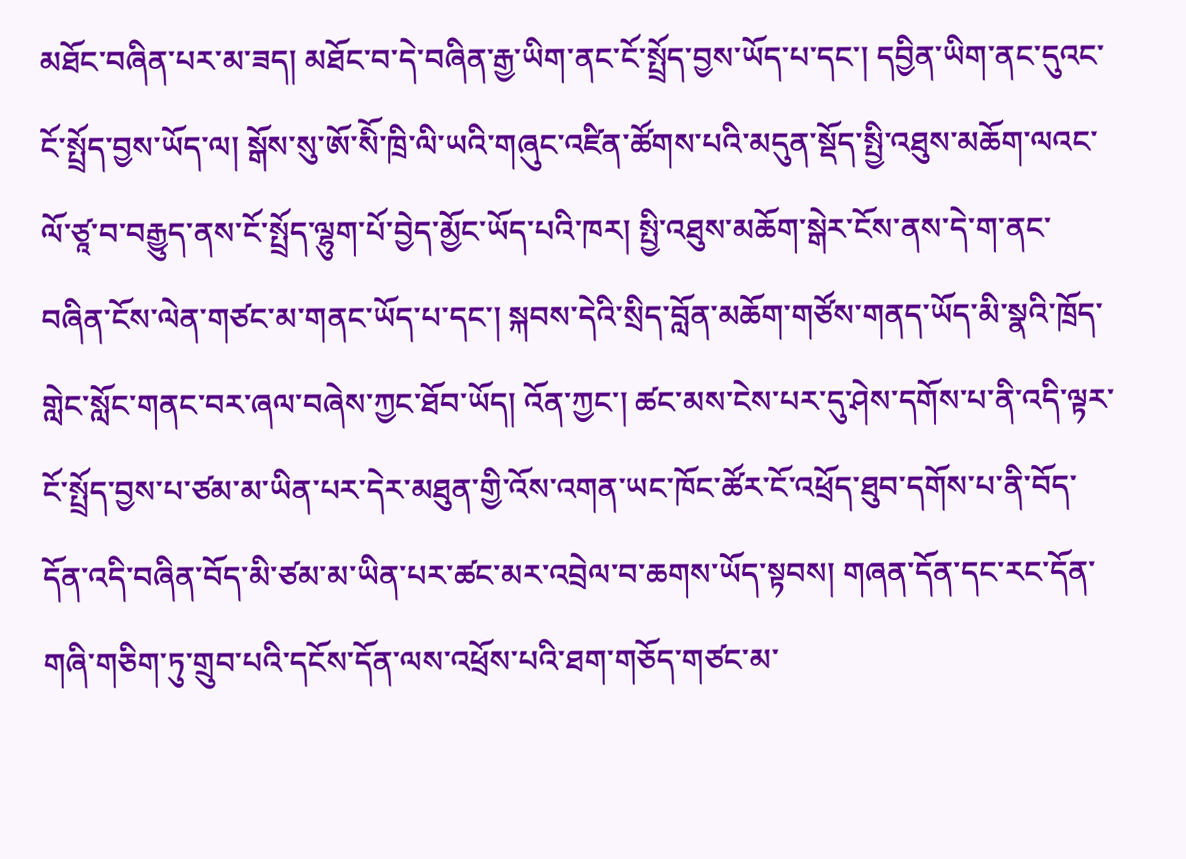མཐོང་བཞིན་པར་མ་ཟད། མཐོང་བ་དེ་བཞིན་རྒྱ་ཡིག་ནང་ངོ་སྤྲོད་བྱས་ཡོད་པ་དང་། དབྱིན་ཡིག་ནང་དུའང་ངོ་སྤྲོད་བྱས་ཡོད་ལ། སྒོས་སུ་ཨོ་སིོ་ཁྲི་ལི་ཡའི་གཞུང་འཛིན་ཚོགས་པའི་མདུན་སྡོད་སྤྱི་འཐུས་མཆོག་ལའང་ལོ་ཙཱ་བ་བརྒྱུད་ནས་ངོ་སྤྲོད་ལྷུག་པོ་བྱེད་མྱོང་ཡོད་པའི་ཁར། སྤྱི་འཐུས་མཆོག་སྒེར་ངོས་ནས་དེ་ག་ནང་བཞིན་ངོས་ལེན་གཙང་མ་གནང་ཡོད་པ་དང་། སྐབས་དེའི་སྲིད་བློན་མཆོག་གཙོས་གནད་ཡོད་མི་སྣའི་ཁྲོད་གླེང་སློང་གནང་བར་ཞལ་བཞེས་ཀྱང་ཐོབ་ཡོད། འོན་ཀྱང་། ཚང་མས་ངེས་པར་དུ་ཤེས་དགོས་པ་ནི་འདི་ལྟར་ངོ་སྤྲོད་བྱས་པ་ཙམ་མ་ཡིན་པར་དེར་མཐུན་གྱི་འོས་འགན་ཡང་ཁོང་ཚོར་ངོ་འཕྲོད་ཐུབ་དགོས་པ་ནི་བོད་དོན་འདི་བཞིན་བོད་མི་ཙམ་མ་ཡིན་པར་ཚང་མར་འབྲེལ་བ་ཆགས་ཡོད་སྟབས། གཞན་དོན་དང་རང་དོན་གཞི་གཅིག་ཏུ་གྲུབ་པའི་དངོས་དོན་ལས་འཕྲོས་པའི་ཐག་གཅོད་གཙང་མ་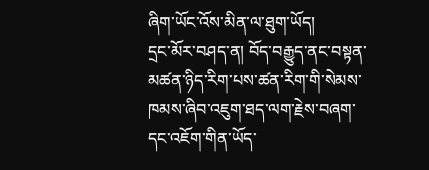ཞིག་ཡོང་འོས་མིན་ལ་ཐུག་ཡོད།
དྲང་མོར་བཤད་ན། བོད་བརྒྱུད་ནང་བསྟན་མཚན་ཉིད་རིག་པས་ཚན་རིག་གི་སེམས་ཁམས་ཞིབ་འཇུག་ཐད་ལག་རྗེས་བཞག་དང་འཇོག་གིན་ཡོད་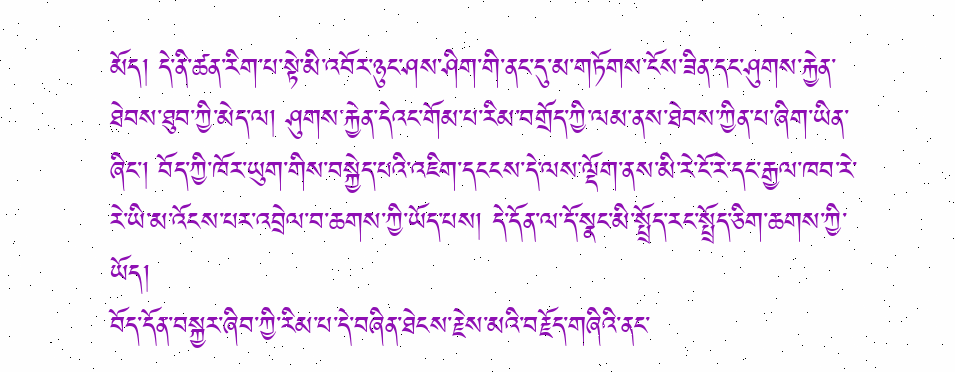མོད། དེ་ནི་ཚན་རིག་པ་སྟེ་མི་འབོར་ཉུང་ཤས་ཤིག་གི་ནང་དུ་མ་གཏོགས་ངོས་ཟིན་དང་ཤུགས་རྐྱེན་ཐེབས་ཐུབ་ཀྱི་མེད་ལ། ཤུགས་རྐྱེན་དེའང་གོམ་པ་རིམ་བགྲོད་ཀྱི་ལམ་ནས་ཐེབས་ཀྱིན་པ་ཞིག་ཡིན་ཞིང་། བོད་ཀྱི་ཁོར་ཡུག་གིས་བསྐྱེད་པའི་འཇིག་དངངས་དེ་ལས་ལྡོག་ནས་མི་རེ་ངོ་རེ་དང་རྒྱལ་ཁབ་རེ་རེ་ཡི་མ་འོངས་པར་འབྲེལ་བ་ཆགས་ཀྱི་ཡོད་པས། དེ་དོན་ལ་དོ་སྣང་མི་སྤྲོད་རང་སྤྲོད་ཅིག་ཆགས་ཀྱི་ཡོད།
བོད་དོན་བསྐྱར་ཞིབ་ཀྱི་རིམ་པ་དེ་བཞིན་ཐེངས་རྗེས་མའི་བརྗོད་གཞིའི་ནང་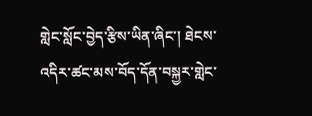གླེང་སློང་བྱེད་རྩིས་ཡིན་ཞིང་། ཐེངས་འདིར་ཚང་མས་བོད་དོན་བསྐྱར་གླེང་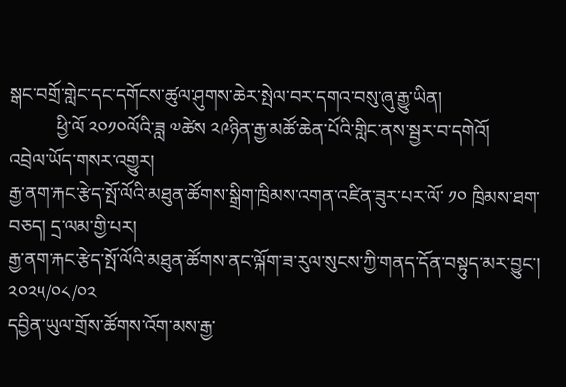སྒང་བགྲོ་གླེང་དང་དགོངས་ཚུལ་ཤུགས་ཆེར་སྤེལ་བར་དགའ་བསུ་ཞུ་རྒྱུ་ཡིན།
          ཕྱི་ལོ ༢༠༡༠ལོའི་ཟླ ༧ཚེས ༢༩ཉིན་རྒྱ་མཚོ་ཆེན་པོའི་གླིང་ནས་སྦྱར་བ་དགེའོ།
འབྲེལ་ཡོད་གསར་འགྱུར།
རྒྱ་ནག་རྐང་རྩེད་སྤོ་ལོའི་མཐུན་ཚོགས་སྒྲིག་ཁྲིམས་འགན་འཛིན་ཟུར་པར་ལོ་ ༡༠ ཁྲིམས་ཐག་བཅད། དྲ་ལམ་གྱི་པར།
རྒྱ་ནག་རྐང་རྩེད་སྤོ་ལོའི་མཐུན་ཚོགས་ནང་ལྐོག་ཟ་རུལ་སུངས་ཀྱི་གནད་དོན་བསྟུད་མར་བྱུང་།
༢༠༢༥/༠༨/༠༢
དབྱིན་ཡུལ་གྲོས་ཚོགས་འོག་མས་རྒྱ་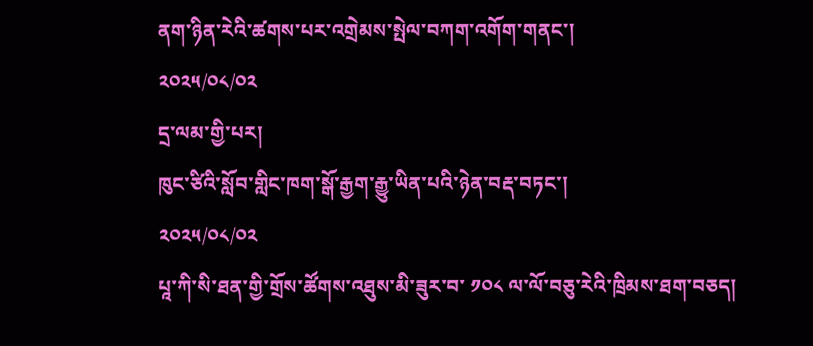ནག་ཉིན་རེའི་ཚགས་པར་འགྲེམས་སྤེལ་བཀག་འགོག་གནང་།
༢༠༢༥/༠༨/༠༢
དྲ་ལམ་གྱི་པར།
ཁུང་ཙིའི་སློབ་གླིང་ཁག་སྒོ་རྒྱག་རྒྱུ་ཡིན་པའི་ཉེན་བརྡ་བཏང་།
༢༠༢༥/༠༨/༠༢
པཱ་ཀི་སི་ཐན་གྱི་གྲོས་ཚོགས་འཐུས་མི་ཟུར་བ་ ༡༠༨ ལ་ལོ་བཅུ་རེའི་ཁྲིམས་ཐག་བཅད།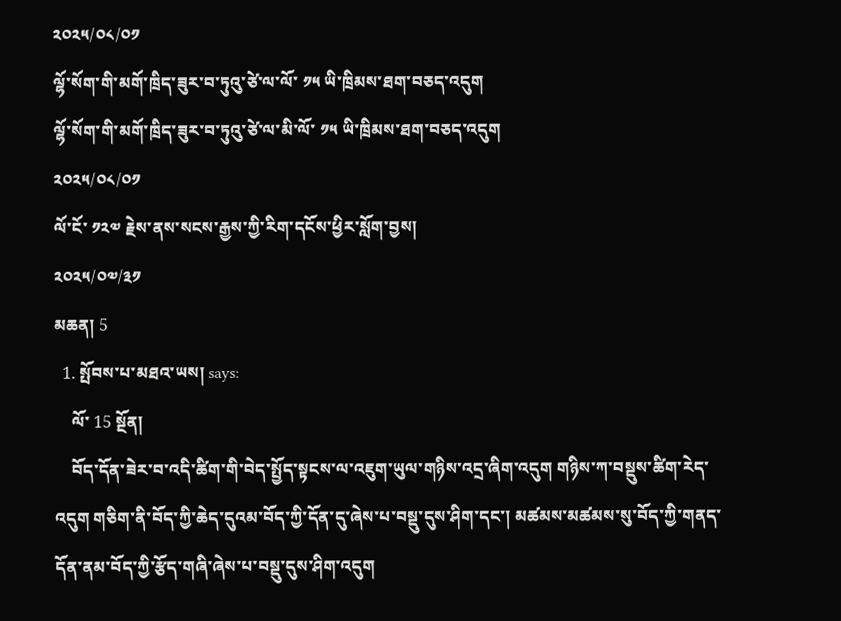༢༠༢༥/༠༨/༠༡
ལྷོ་སོག་གི་མགོ་ཁྲིད་ཟུར་བ་ཏུའུ་ཙེ་ལ་ལོ་ ༡༥ ཡི་ཁྲིམས་ཐག་བཅད་འདུག
ལྷོ་སོག་གི་མགོ་ཁྲིད་ཟུར་བ་ཏུའུ་ཙེ་ལ་མི་ལོ་ ༡༥ ཡི་ཁྲིམས་ཐག་བཅད་འདུག
༢༠༢༥/༠༨/༠༡
ལོ་ངོ་ ༡༢༧ རྗེས་ནས་སངས་རྒྱས་ཀྱི་རིག་དངོས་ཕྱིར་སློག་བྱས།
༢༠༢༥/༠༧/༣༡
མཆན། 5
  1. སྤོབས་པ་མཐའ་ཡས། says:
    ལོ་ 15 སྔོན།
    བོད་དོན་ཟེར་བ་འདི་ཚིག་གི་བེད་སྤྱོད་སྟངས་ལ་འཇུག་ཡུལ་གཉིས་འདྲ་ཞིག་འདུག གཉིས་ཀ་བསྡུས་ཚིག་རེད་འདུག གཅིག་ནི་བོད་ཀྱི་ཆེད་དུའམ་བོད་ཀྱི་དོན་དུ་ཞེས་པ་བསྡུ་དུས་ཤིག་དང་། མཚམས་མཚམས་སུ་བོད་ཀྱི་གནད་དོན་ནམ་བོད་ཀྱི་རྩོད་གཞི་ཞེས་པ་བསྡུ་དུས་ཤིག་འདུག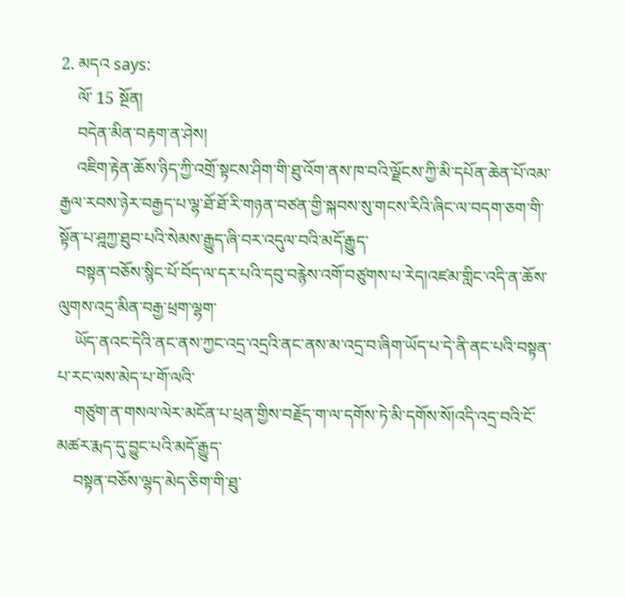2. མདའ says:
    ལོ་ 15 སྔོན།
    བདེན་མིན་བརྟག་ན་ཤེས།
    འཇིག་རྟེན་ཆོས་ཉིད་ཀྱི་འགྲོ་སྟངས་ཤིག་གི་ཐུ་འོག་ནས་ཁ་བའི་ལྗོངས་ཀྱི་མི་དཔོན་ཆེན་པོ་འམ་རྒྱལ་རབས་ཉེར་བརྒྱད་པ་ལྷ་ཐོ་ཐོ་རི་གཉན་བཙན་གྱི་སྐབས་སུ་གངས་རིའི་ཞིང་ལ་བདག་ཅག་གི་སྟོན་པ་ཤྰཀྱ་ཐུབ་པའི་སེམས་རྒྱུད་ཞི་བར་འདུལ་བའི་མདོ་རྒྱུད་
    བསྟན་བཅོས་སྙིང་པོ་བོད་ལ་དར་པའི་དབུ་བརྙེས་འགོ་བཙུགས་པ་རེད།འཛམ་གླིང་འདི་ན་ཆོས་ལུགས་འདྲ་མིན་བརྒྱ་ཕྲག་ལྷག་
    ཡོད་ནའང་དེའི་ནང་ནས་ཀྱང་འདྲ་འདྲའི་ནང་ནས་མ་འདྲ་བ་ཞིག་ཡོད་པ་དེ་ནི་ནང་པའི་བསྟན་པ་རང་ལས་མེད་པ་གོ་ལའི་
    གཙུག་ན་གསལ་ལེར་མངོན་པ་ཕྲན་གྱིས་བརྗོད་ག་ལ་དགོས་ཏེ་མི་དགོས་སོ།འདི་འདྲ་བའི་ངོ་མཚར་རྨད་དུ་བྱུང་པའི་མདོ་རྒྱུད་
    བསྟན་བཅོས་ལྷད་མེད་ཅིག་གི་ཐུ་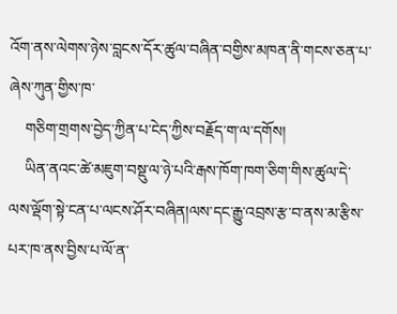འོག་ནས་ལེགས་ཉེས་བླངས་དོར་ཚུལ་བཞིན་བགྱིས་མཁན་ནི་གངས་ཅན་པ་ཞེས་ཀུན་གྱིས་ཁ་
    གཅིག་གྲགས་བྱེད་ཀྱིན་པ་ངེད་ཀྱིས་བརྗོད་ག་ལ་དགོས།
    ཡིན་ནའང་ཚེ་མཇུག་བསྡུ་ལ་ཉེ་པའི་རྒས་ཁོག་ཁག་ཅིག་གིས་ཚུལ་དེ་ལས་ལྡོག་སྟེ་ངན་པ་ལངས་ཤོར་བཞིན།ལས་དང་རྒྱུ་འབྲས་རྩ་བ་ནས་མ་རྩིས་པར་ཁ་ནས་བྱིས་པ་ལོ་ན་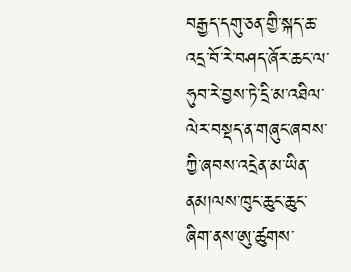བརྒྱད་དགུ་ཅན་གྱི་སྐད་ཆ་འདྲ་བོ་རེ་བཤད་ཞོར་ཆང་ལ་ཧུབ་རེ་བྱས་ཏེ་དྲི་མ་འཐིལ་ལེར་བསྡད་ན་གཞུང་ཞབས་ཀྱི་ཞབས་འདྲེན་མ་ཡིན་ནམ།ལས་ཁུང་ཆུང་ཆུང་ཞིག་ནས་ཨུ་ཚུགས་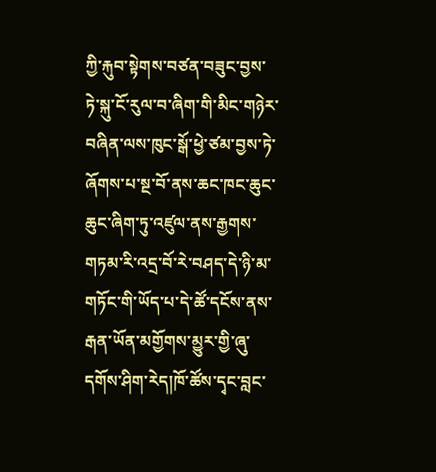ཀྱི་རྐུབ་སྟེགས་བཙན་བཟུང་བྱས་ཏེ་སྐུ་ངོ་རུལ་བ་ཞིག་གི་མིང་གཉེར་བཞིན་ལས་ཁུང་སྒོ་ཕྱེ་ཙམ་བྱས་ཏེ་ཞོགས་པ་སྔ་བོ་ནས་ཆང་ཁང་ཆུང་ཆུང་ཞིག་ཏུ་འཛུལ་ནས་རྒྱགས་གཏམ་རི་འདྲ་བོ་རེ་བཤད་དེ་ཉི་མ་གཏོང་གི་ཡོད་པ་དེ་ཚོ་དངོས་ནས་རྒན་ཡོན་མགྱོགས་མྱུར་གྱི་ཞུ་དགོས་ཤིག་རེད།ཁོ་ཚོས་དྭང་བླང་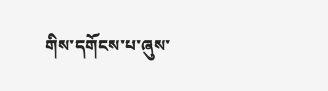གིས་དགོངས་པ་ཞུས་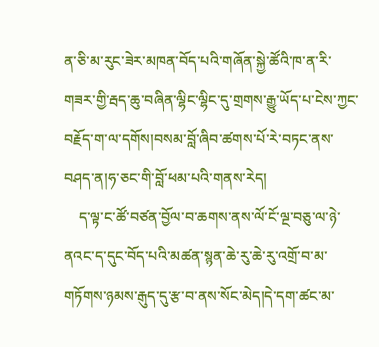ན་ཅི་མ་རུང་ཟེར་མཁན་བོད་པའི་གཞོན་སྐྱེ་ཚོའི་ཁ་ན་རི་གཟར་གྱི་རྦད་ཆུ་བཞིན་ལྷིང་ལྷིང་དུ་གྲགས་རྒྱུ་ཡོད་པ་ངེས་ཀྱང་བརྗོད་ག་ལ་དགོས།བསམ་བློ་ཞིབ་ཚགས་པོ་རེ་བཏང་ནས་བཤད་ན།ཧ་ཅང་གི་བློ་ཕམ་པའི་གནས་རེད།
    ད་ལྟ་ང་ཚོ་བཙན་བྱོལ་བ་ཆགས་ནས་ལོ་ངོ་ལྔ་བཅུ་ལ་ཉེ་ནའང་ད་དུང་བོད་པའི་མཚན་སྙན་ཆེ་རུ་ཆེ་རུ་འགྲོ་བ་མ་གཏོགས་ཉམས་རྒུད་དུ་རྩ་བ་ནས་སོང་མེད།དེ་དག་ཚང་མ་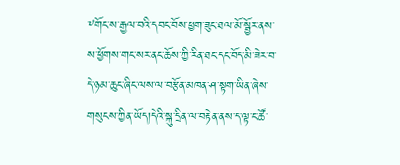༸གོང་ས་རྒྱལ་བའི་དབང་བོས་ཕྱག་ཟུང་ཐལ་མོ་སྦྱོར་ནས་ས་ཕྱོགས་གང་སར་ནང་ཆོས་ཀྱི་རིན་ཐང་དང་བོད་མི་ཟེར་བ་དེ་ཉམ་ཆུང་ཞིང་ལས་ལ་བརྩོན་མཁན་ཤ་སྟག་ཡིན་ཞེས་གསུངས་ཀྱིན་ཡོད།དེའི་སྐུ་དྲིན་ལ་བརྟེན་ནས་ད་ལྟ་ང་ཚོ་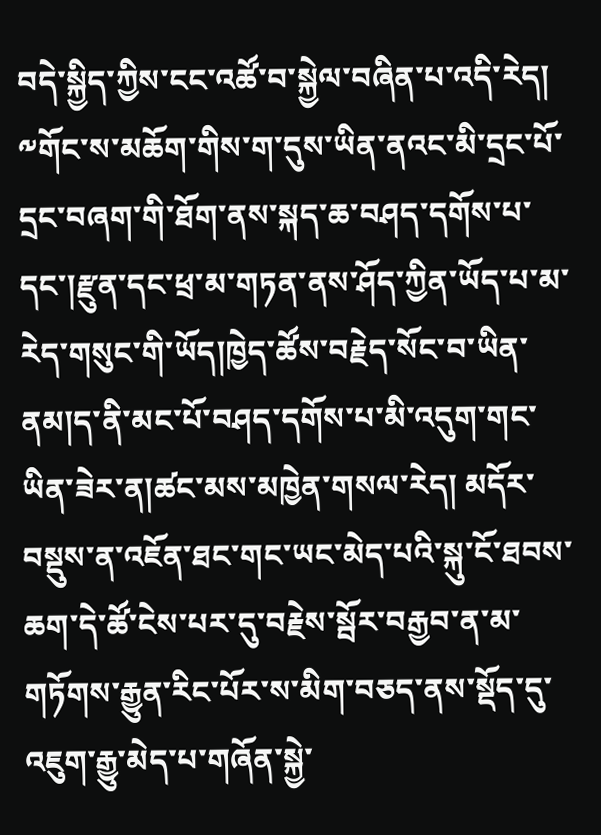བདེ་སྐྱིད་ཀྱིས་ངང་འཚོ་བ་སྐྱེལ་བཞིན་པ་འདི་རེད། ༸གོང་ས་མཆོག་གིས་ག་དུས་ཡིན་ནའང་མི་དྲང་པོ་དྲང་བཞག་གི་ཐོག་ནས་སྐད་ཆ་བཤད་དགོས་པ་དང་།རྫུན་དང་ཕྲ་མ་གཏན་ནས་ཤོད་ཀྱིན་ཡོད་པ་མ་རེད་གསུང་གི་ཡོད།ཁྱེད་ཚོས་བརྗེད་སོང་བ་ཡིན་ནམ།ད་ནི་མང་པོ་བཤད་དགོས་པ་མི་འདུག་གང་ཡིན་ཟེར་ན།ཚང་མས་མཁྱེན་གསལ་རེད། མདོར་བསྡུས་ན་འཇོན་ཐང་གང་ཡང་མེད་པའི་སྐུ་ངོ་ཐབས་ཆག་དེ་ཚོ་ངེས་པར་དུ་བརྗེས་སྦོར་བརྒྱབ་ན་མ་གཏོགས་རྒྱུན་རིང་པོར་ས་མིག་བཅད་ནས་སྡོད་དུ་འཇུག་རྒྱུ་མེད་པ་གཞོན་སྐྱེ་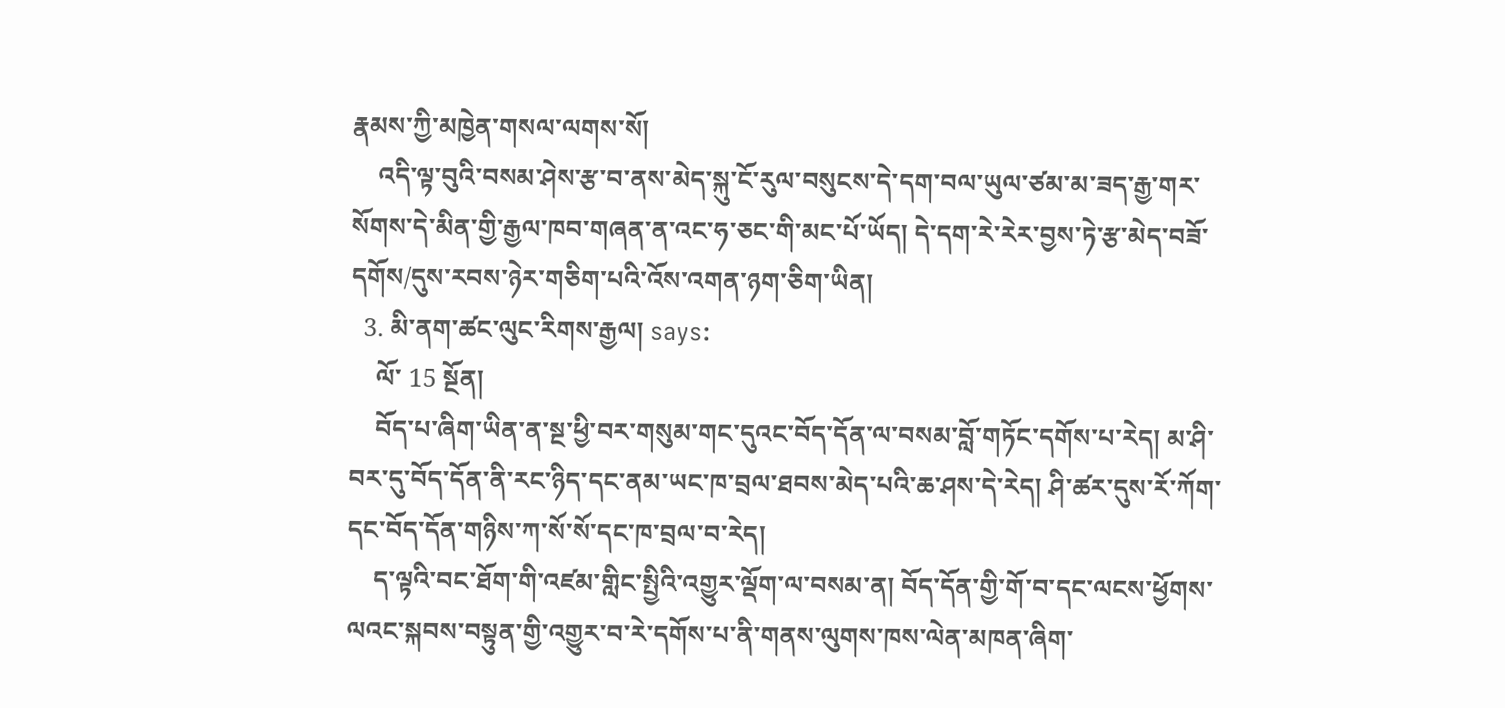རྣམས་ཀྱི་མཁྱེན་གསལ་ལགས་སོ།
    འདི་ལྟ་བུའི་བསམ་ཤེས་རྩ་བ་ནས་མེད་སྐུ་ངོ་རུལ་བསུངས་དེ་དག་བལ་ཡུལ་ཙམ་མ་ཟད་རྒྱ་གར་སོགས་དེ་མིན་གྱི་རྒྱལ་ཁབ་གཞན་ན་འང་ཧ་ཅང་གི་མང་པོ་ཡོད། དེ་དག་རེ་རེར་བྱས་ཏེ་རྩ་མེད་བཟོ་དགོས/དུས་རབས་ཉེར་གཅིག་པའི་འོས་འགན་ཉག་ཅིག་ཡིན།
  3. མི་ནག་ཚང་ལུང་རིགས་རྒྱལ། says:
    ལོ་ 15 སྔོན།
    བོད་པ་ཞིག་ཡིན་ན་སྔ་ཕྱི་བར་གསུམ་གང་དུའང་བོད་དོན་ལ་བསམ་བློ་གཏོང་དགོས་པ་རེད། མ་ཤི་བར་དུ་བོད་དོན་ནི་རང་ཉིད་དང་ནམ་ཡང་ཁ་བྲལ་ཐབས་མེད་པའི་ཆ་ཤས་དེ་རེད། ཤི་ཚར་དུས་རོ་ཀོག་དང་བོད་དོན་གཉིས་ཀ་སོ་སོ་དང་ཁ་བྲལ་བ་རེད།
    ད་ལྟའི་བང་ཐོག་གི་འཛམ་གླིང་སྤྱིའི་འགྱུར་ལྡོག་ལ་བསམ་ན། བོད་དོན་གྱི་གོ་བ་དང་ལངས་ཕྱོགས་ལའང་སྐབས་བསྟུན་གྱི་འགྱུར་བ་རེ་དགོས་པ་ནི་གནས་ལུགས་ཁས་ལེན་མཁན་ཞིག་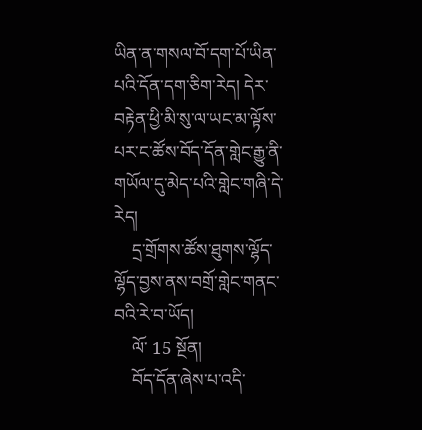ཡིན་ན་གསལ་བོ་དག་པོ་ཡིན་པའི་དོན་དག་ཅིག་རེད། དེར་བརྟེན་ཕྱི་མི་སུ་ལ་ཡང་མ་ལྟོས་པར་ང་ཚོས་བོད་དོན་གླེང་རྒྱུ་ནི་གཡོལ་དུ་མེད་པའི་གླེང་གཞི་དེ་རེད།
    དྲ་གྲོགས་ཚོས་ཐུགས་ལྷོད་ལྷོད་བྱས་ནས་བགྲོ་གླེང་གནང་བའི་རེ་བ་ཡོད།
    ལོ་ 15 སྔོན།
    བོད་དོན་ཞེས་པ་འདི་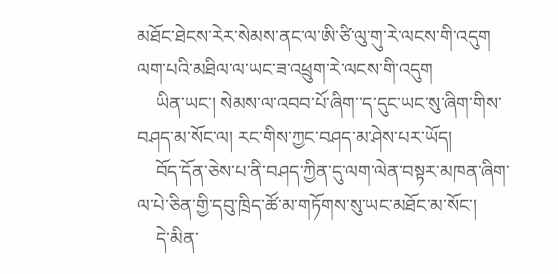མཐོང་ཐེངས་རེར་སེམས་ནང་ལ་ཨི་ཙི་ལུ་གུ་རེ་ལངས་གི་འདུག ལག་པའི་མཐིལ་ལ་ཡང་ཟ་འཕྲུག་རེ་ལངས་གི་འདུག
    ཡིན་ཡང་། སེམས་ལ་འབབ་པོ་ཞིག་་ད་དུང་ཡང་སུ་ཞིག་གིས་བཤད་མ་སོང་ལ། རང་གིས་ཀྱང་བཤད་མ་ཤེས་པར་ཡོད།
    བོད་དོན་ཅེས་པ་ནི་བཤད་ཀྱིན་དུ་ལག་ལེན་བསྟར་མཁན་ཞིག་ལ་པེ་ཅིན་གྱི་དབུ་ཁྲིད་ཚོ་མ་གཏོགས་སུ་ཡང་མཐོང་མ་སོང་།
    དེ་མིན་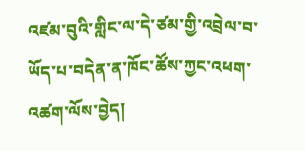འཛམ་བུའི་གླིང་ལ་དེ་ཙམ་གྱི་འབྲེལ་བ་ཡོད་པ་བདེན་ན་ཁོང་ཚོས་ཀྱང་འཕག་འཚག་ལོས་བྱེད།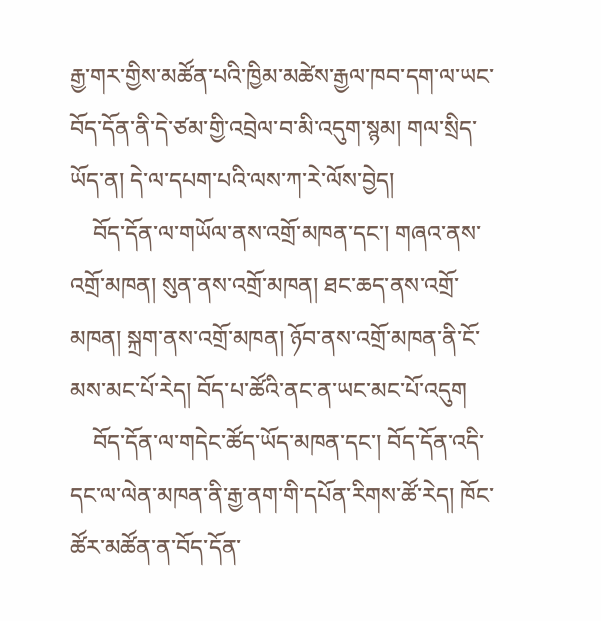རྒྱ་གར་གྱིས་མཚོན་པའི་ཁྱིམ་མཚེས་རྒྱལ་ཁབ་དག་ལ་ཡང་བོད་དོན་ནི་དེ་ཙམ་གྱི་འབྲེལ་བ་མི་འདུག་སྙམ། གལ་སྲིད་ཡོད་ན། དེ་ལ་དཔག་པའི་ལས་ཀ་རེ་ལོས་བྱེད།
    བོད་དོན་ལ་གཡོལ་ནས་འགྲོ་མཁན་དང་། གཞའ་ནས་འགྲོ་མཁན། སུན་ནས་འགྲོ་མཁན། ཐང་ཆད་ནས་འགྲོ་མཁན། སྐྲག་ནས་འགྲོ་མཁན། ཉོབ་ནས་འགྲོ་མཁན་ནི་ངོ་མས་མང་པོ་རེད། བོད་པ་ཚོའི་ནང་ན་ཡང་མང་པོ་འདུག
    བོད་དོན་ལ་གདེང་ཚོད་ཡོད་མཁན་དང་། བོད་དོན་འདི་དང་ལ་ལེན་མཁན་ནི་རྒྱ་ནག་གི་དཔོན་རིགས་ཚོ་རེད། ཁོང་ཚོར་མཚོན་ན་བོད་དོན་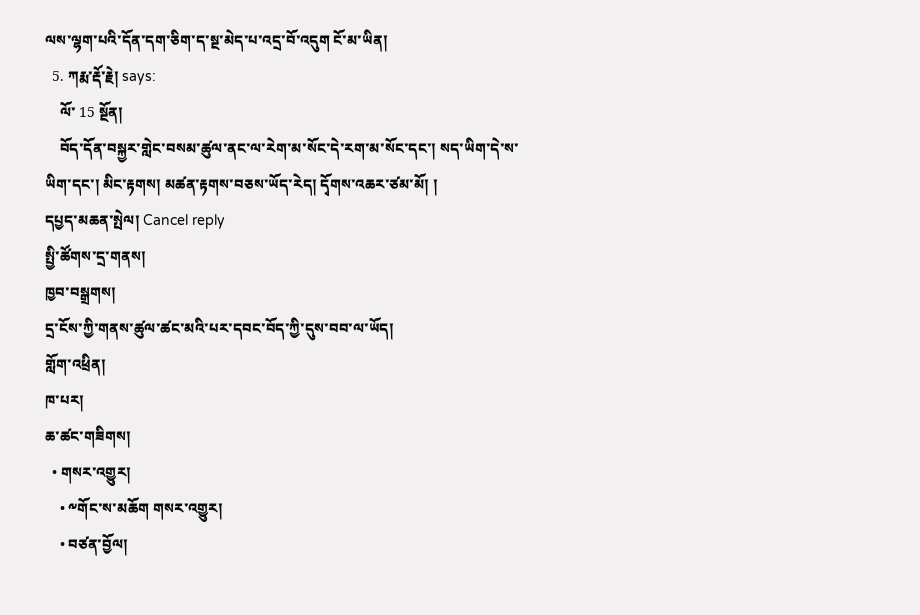ལས་ལྷག་པའི་དོན་དག་ཅིག་ད་སྔ་མེད་པ་འདྲ་བོ་འདུག ངོ་མ་ཡིན།
  5. ཀརྨ་རྡོ་རྗེ། says:
    ལོ་ 15 སྔོན།
    བོད་དོན་བསྐྱར་གླེང་བསམ་ཚུལ་ནང་ལ་རེག་མ་སོང་དེ་རག་མ་སོང་དང་། སད་ཡིག་དེ་ས་ཡིག་དང་། མིང་རྟགས། མཚན་རྟགས་བཅས་ཡོད་རེད། དྭོགས་འཆར་ཙམ་མོ། །
དཔྱད་མཆན་སྤེལ། Cancel reply
སྤྱི་ཚོགས་དྲ་གནས།
ཁྱབ་བསྒྲགས།
དྲ་ངོས་ཀྱི་གནས་ཚུལ་ཚང་མའི་པར་དབང་བོད་ཀྱི་དུས་བབ་ལ་ཡོད།
གློག་འཕྲིན།
ཁ་པར།
ཆ་ཚང་གཟིགས།
  • གསར་འགྱུར།
    • ༸གོང་ས་མཆོག གསར་འགྱུར།
    • བཙན་བྱོལ།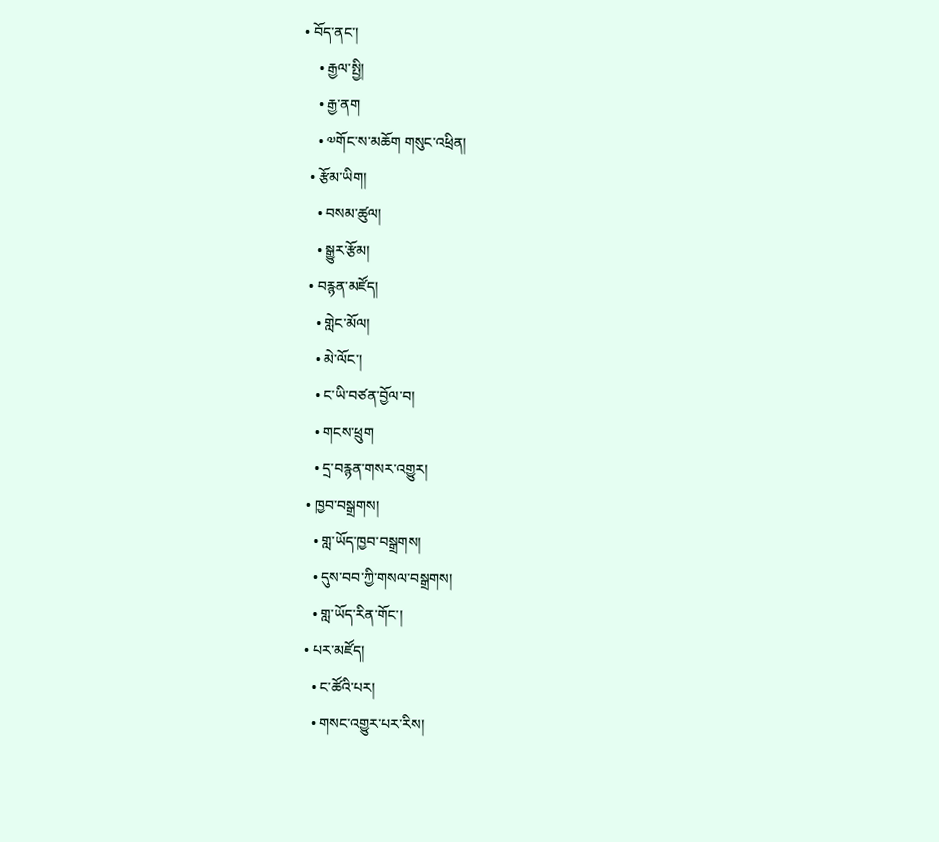• བོད་ནང་།
    • རྒྱལ་སྤྱི།
    • རྒྱ་ནག
    • ༧གོང་ས་མཆོག གསུང་འཕྲིན།
  • རྩོམ་ཡིག།
    • བསམ་ཚུལ།
    • སྒྱུར་རྩོམ།
  • བརྙན་མཛོད།
    • གླེང་མོལ།
    • མེ་ལོང་།
    • ང་ཡི་བཙན་བྱོལ་བ།
    • གངས་ཕྲུག
    • དྲ་བརྙན་གསར་འགྱུར།
  • ཁྱབ་བསྒྲགས།
    • གླ་ཡོད་ཁྱབ་བསྒྲགས།
    • དུས་བབ་ཀྱི་གསལ་བསྒྲགས།
    • གླ་ཡོད་རིན་གོང་།
  • པར་མཛོད།
    • ང་ཚོའི་པར།
    • གསང་འགྱུར་པར་རིས།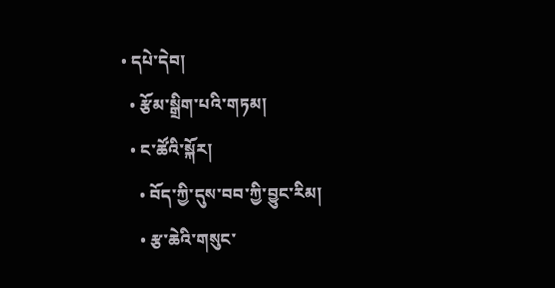• དཔེ་དེབ།
  • རྩོམ་སྒྲིག་པའི་གཏམ།
  • ང་ཚོའི་སྐོར།
    • བོད་ཀྱི་དུས་བབ་ཀྱི་བྱུང་རིམ།
    • རྩ་ཆེའི་གསུང་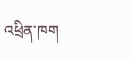འཕྲིན་ཁག